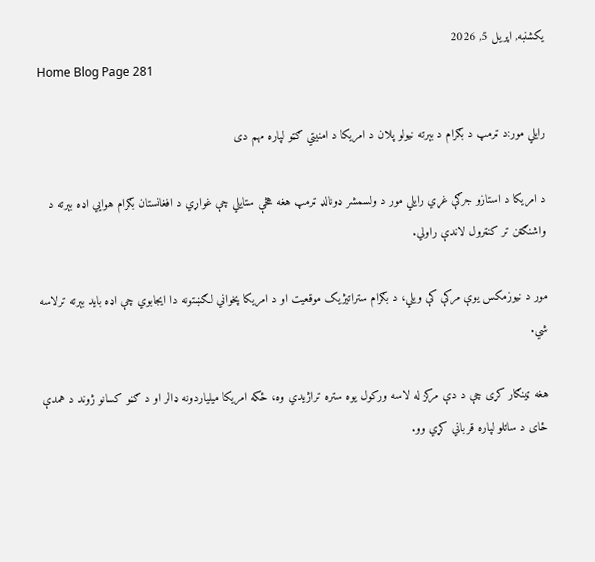یکشنبه, اپریل 5, 2026
Home Blog Page 281

رایلي مور:د ټرمپ د بګرام د بېرته نیولو پلان د امریکا د امنیتي ګټو لپاره مهم دی

د امریکا د استازو جرګې غړي رایلي مور د ولسمشر ډونالډ ټرمپ هغه هڅې ستایلي چې غواړي د افغانستان بګرام هوايي اډه بېرته د واشنګټن تر کنټرول لاندې راولي.

مور د نیوزمکس یوې مرکې کې ویلي، د بګرام ستراتیژیک موقعیت او د امریکا پخواني لګښتونه دا ایجابوي چې اډه باید بېرته ترلاسه شي.

هغه ټینګار کړی چې د دې مرکز له لاسه ورکول یوه ستره تراژیدي وه، ځکه امریکا میلیاردونه ډالر او د ګڼو کسانو ژوند د همدې ځای د ساتلو لپاره قرباني کړي وو.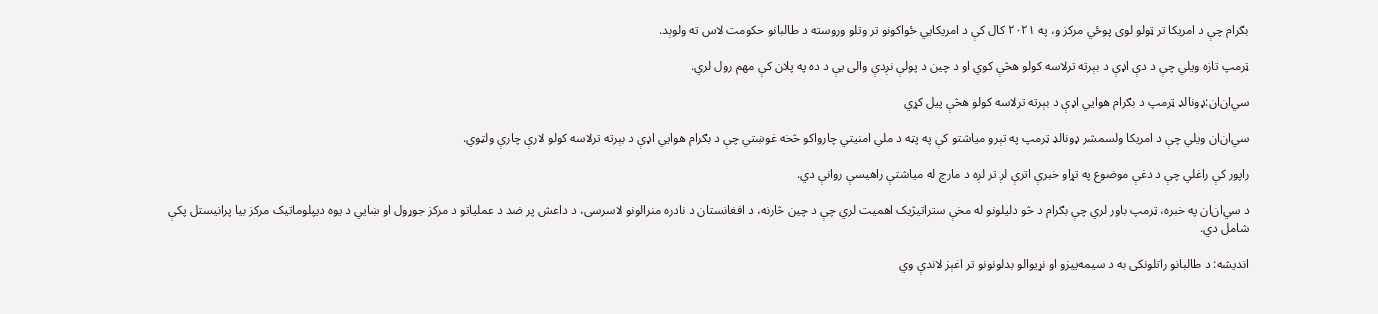بګرام چې د امریکا تر ټولو لوی پوځي مرکز و، په ۲۰۲۱ کال کې د امریکايي ځواکونو تر وتلو وروسته د طالبانو حکومت لاس ته ولوېد.

ټرمپ تازه ویلي چې د دې اډې د بېرته ترلاسه کولو هڅې کوي او د چین د پولې نږدې والی یې د ده په پلان کې مهم رول لري.

سي‌ان‌ان:ډونالډ ټرمپ د بګرام هوايي اډې د بېرته ترلاسه کولو هڅې پيل کړي

سي‌ان‌ان ویلي چې د امریکا ولسمشر ډونالډ ټرمپ په تېرو میاشتو کې په پټه د ملي امنیتي چارواکو څخه غوښتي چې د بګرام هوايي اډې د بېرته ترلاسه کولو لارې چارې ولټوي.

راپور کې راغلي چې د دغې موضوع په تړاو خبرې اترې لږ تر لږه د مارچ له میاشتې راهیسې روانې دي.

د سي‌ان‌ان په خبره، ټرمپ باور لري چې بګرام د څو دلیلونو له مخې ستراتیژیک اهمیت لري چې د چین څارنه، د افغانستان د نادره منرالونو لاسرسی، د داعش پر ضد د عملیاتو د مرکز جوړول او ښایي د یوه دیپلوماتیک مرکز بیا پرانیستل پکې شامل دي.

اندیشه: د طالبانو راتلونکی به د سیمه‌ییزو او نړیوالو بدلونونو تر اغېز لاندې وي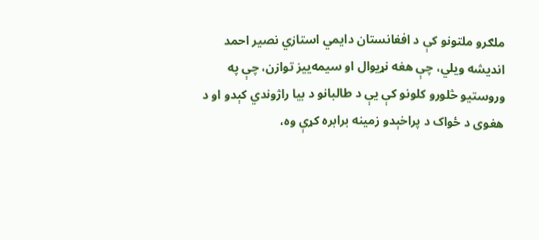ملګرو ملتونو کې د افغانستان دایمي استازي نصیر احمد اندیشه ویلي، چې هغه نړیوال او سیمه‌ییز توازن، چې په وروستیو څلورو کلونو کې یې د طالبانو د بیا راژوندي کېدو او د هغوی د ځواک د پراخېدو زمینه برابره کړې وه،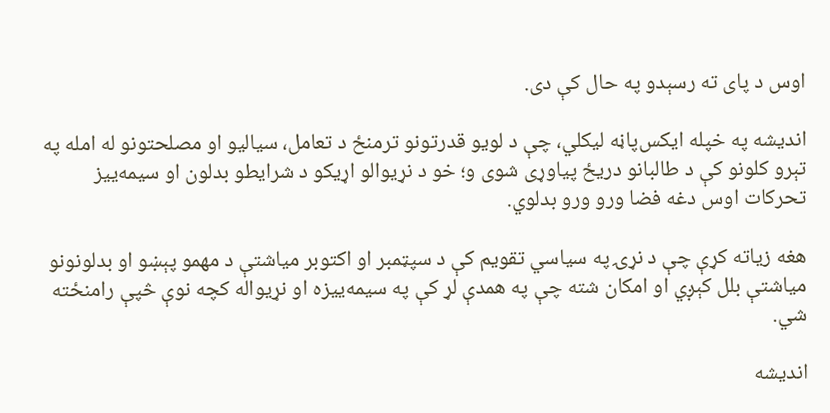اوس د پای ته رسېدو په حال کې دی.

اندیشه په خپله ایکس‌پاڼه لیکلي، چې د لویو قدرتونو ترمنځ د تعامل، سیالیو او مصلحتونو له امله په تېرو کلونو کې د طالبانو دریځ پیاوړی شوی و؛ خو د نړیوالو اړیکو د شرایطو بدلون او سیمه‌ییز تحرکات اوس دغه فضا ورو ورو بدلوي.

هغه زیاته کړې چې د نړۍ په سیاسي تقویم کې د سپټمبر او اکتوبر میاشتې د مهمو پېښو او بدلونونو میاشتې بلل کېږي او امکان شته چې په همدې لړ کې په سیمه‌ییزه او نړیواله کچه نوې څپې رامنځته شي.

اندیشه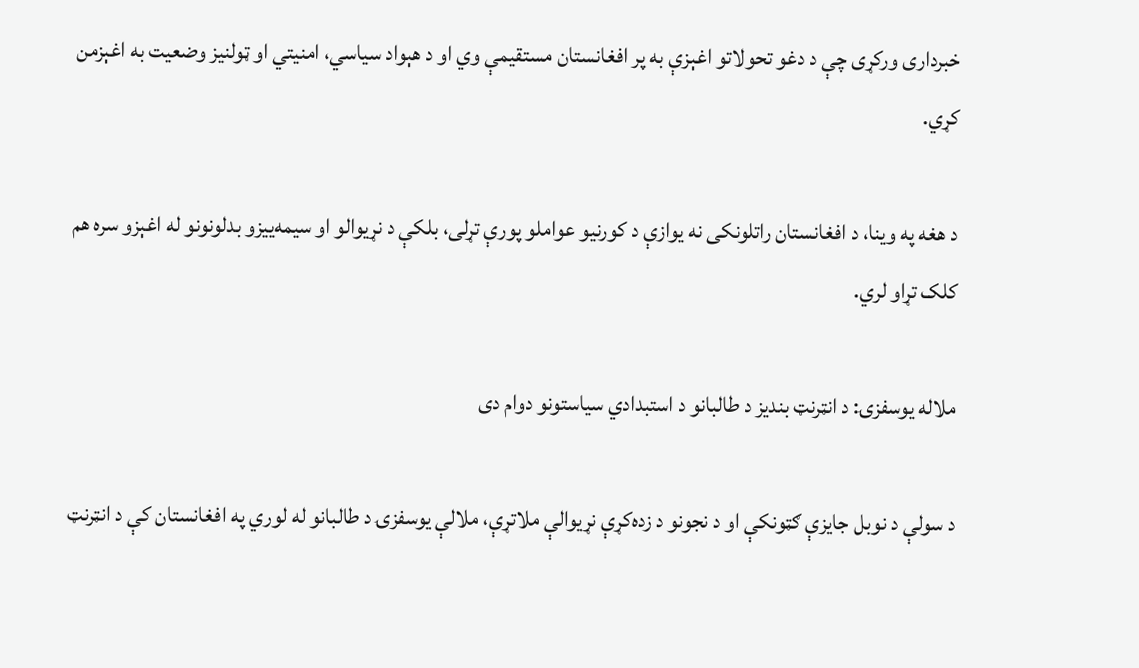خبرداری ورکړی چې د دغو تحولاتو اغېزې به پر افغانستان مستقیمې وي او د هېواد سیاسي، امنیتي او ټولنیز وضعیت به اغېزمن کړي.

د هغه په وینا، د افغانستان راتلونکی نه یوازې د کورنیو عواملو پورې تړلی، بلکې د نړیوالو او سیمه‌ییزو بدلونونو له اغېزو سره هم کلک تړاو لري.

ملاله یوسفزۍ: د انټرنټ بندیز د طالبانو د استبدادي سیاستونو دوام دی

د سولې د نوبل جایزې ګټونکې او د نجونو د زده‌کړې نړیوالې ملاتړې، ملالې یوسفزۍ د طالبانو له لوري په افغانستان کې د انټرنټ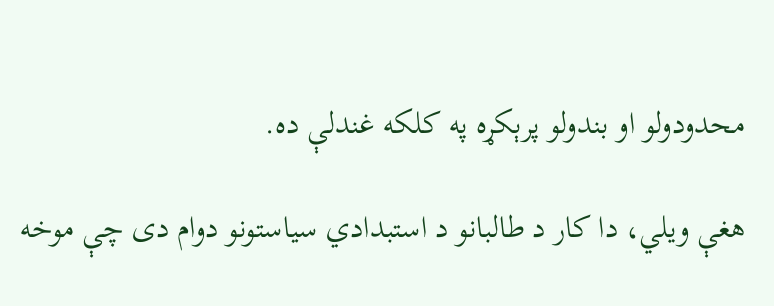محدودولو او بندولو پرېکړه په کلکه غندلې ده.

هغې ویلي، دا کار د طالبانو د استبدادي سیاستونو دوام دی چې موخه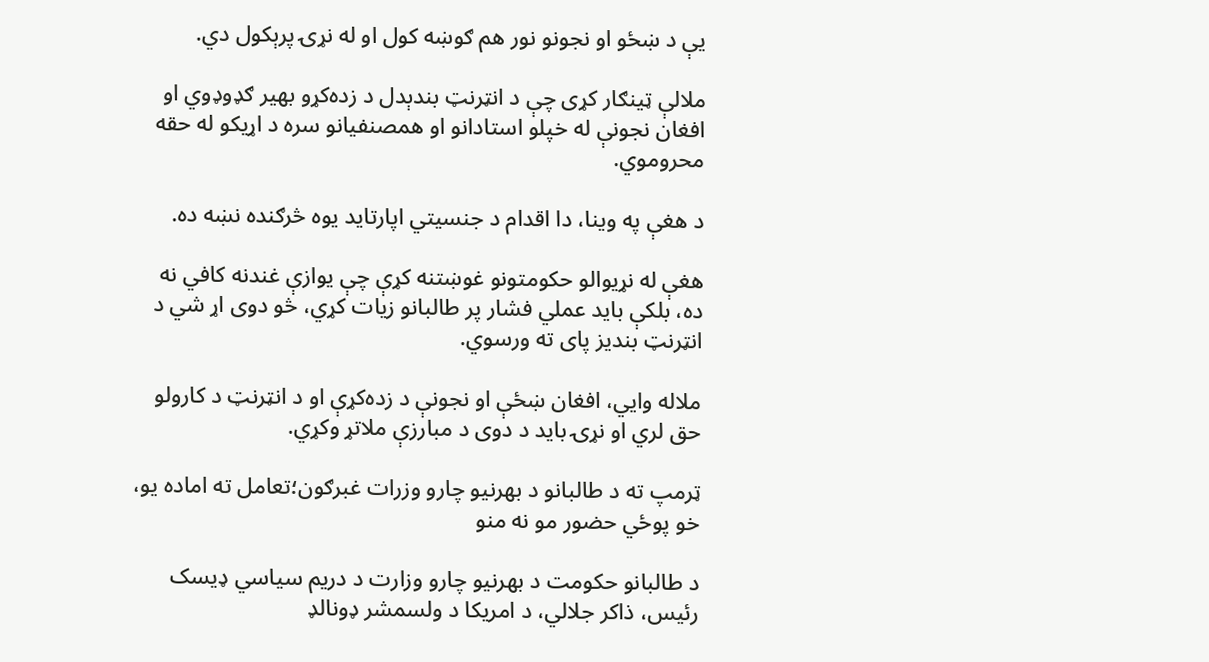یې د ښځو او نجونو نور هم ګوښه کول او له نړۍ پرېکول دي.

ملالې ټینګار کړی چې د انټرنټ بندېدل د زده‌کړو بهیر ګډوډوي او افغان نجونې له خپلو استادانو او همصنفیانو سره د اړیکو له حقه محروموي.

د هغې په وینا، دا اقدام د جنسیتي اپارتاید یوه څرګنده نښه ده.

هغې له نړیوالو حکومتونو غوښتنه کړې چې یوازې غندنه کافي نه ده، بلکې باید عملي فشار پر طالبانو زیات کړي، څو دوی اړ شي د انټرنټ بندیز پای ته ورسوي.

ملاله وایي، افغان ښځې او نجونې د زده‌کړې او د انټرنټ د کارولو حق لري او نړۍ باید د دوی د مبارزې ملاتړ وکړي.

ټرمپ ته د طالبانو د بهرنیو چارو وزرات غبرګون؛تعامل ته اماده یو، خو پوځي حضور مو نه منو

د طالبانو حکومت د بهرنیو چارو وزارت د دریم سیاسي ډیسک رئیس، ذاکر جلالي، د امریکا د ولسمشر ډونالډ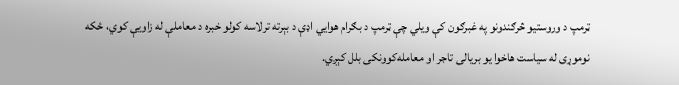ټرمپ د وروستیو څرګندونو په غبرګون کې ویلي چې ټرمپ د بګرام هوايي اډې د بېرته ترلاسه کولو خبره د معاملې له زاویې کوي، ځکه نوموړی له سیاست هاخوا یو بریالی تاجر او معامله‌کوونکی بلل کېږي.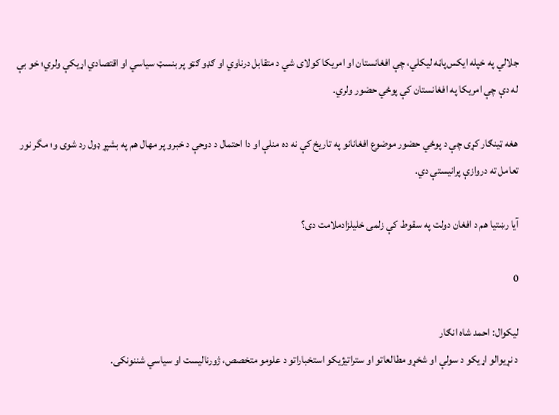جلالي په خپله ایکس‌پاڼه لیکلي، چې افغانستان او امریکا کولای شي د متقابل درناوي او ګډو ګټو پر بنسټ سیاسي او اقتصادي اړیکې ولري؛ خو بې له دې چې امریکا په افغانستان کې پوځي حضور ولري.

هغه ټینګار کړی چې د پوځي حضور موضوع افغانانو په تاریخ کې نه ده منلې او دا احتمال د دوحې د خبرو پر مهال هم په بشپړ ډول رد شوی و؛ مگر نور تعامل ته دروازې پرانيستې دي.

آیا رښتیا هم د افغان دولت په سقوط کې زلمی خلیلزادملامت دی؟

0

لیکوال: احمد شاه انګار
د نړیوالو اړیکو د سولې او شخړو مطالعاتو او ستراتیژیکو استخباراتو د علومو متخصص، ژورنالیست او سیاسي شننونکی.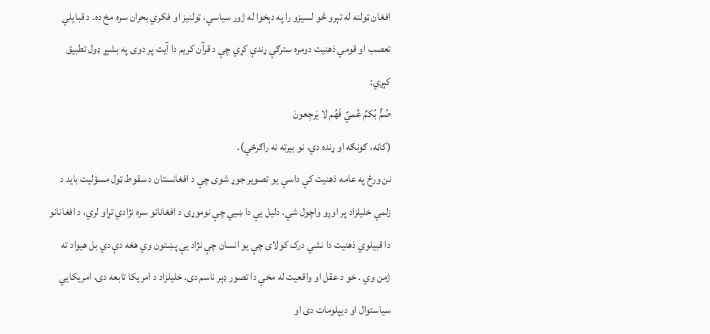افغان ټولنه له تېرو څو لسیزو را په دېخوا له ژور سیاسي، ټولنیز او فکري بحران سره مخ ده. د قبایلي تعصب او قومي ذهنیت دومره سترګې ړندې کړي چې د قرآن کریم دا آیت پر دوی په بشپړ ډول تطبیق کېږي:
صُمٌّ بُكمٌ عُميٌ فَهُم لا يَرجِعونَ
(کاڼه، ګونګه او ړنده دي، نو بیرته نه راګرځي).
نن ورځ په عامه ذهنیت کې داسې یو تصویر جوړ شوی چې د افغانستان د سقوط ټول مسؤلیت باید د زلمي خلیلزاد پر اوږو واچول شي. دلیل یې دا ښيي چې نوموړی د افغانانو سره نژادي تړاو لري، د افغانانو دا قبیلوي ذهنیت دا نشي درک کولای چې یو انسان چې نژاد يې پښتون وي هغه دې دي بل هیواد ته ژمن وي . خو د عقل او واقعیت له مخې دا تصور ډېر ناسم دی. خلیلزاد د امریکا تابعه دی، امریکایي سیاستوال او دیپلومات دی او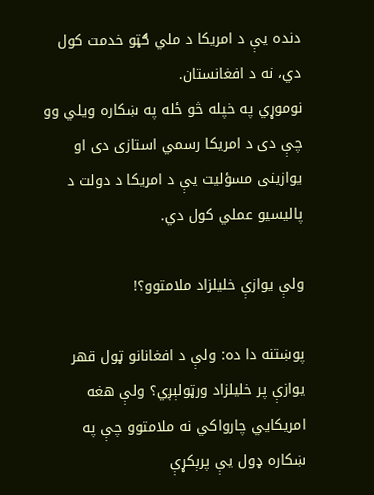دنده یې د امریکا د ملي ګټو خدمت کول دي، نه د افغانستان.
نوموړي په خپله څو ځله په ښکاره ویلي وو چې دی د امریکا رسمي استازی دی او یوازینی مسؤلیت یې د امریکا د دولت د پالیسیو عملي کول دي.

ولې یوازې خلیلزاد ملامتوو؟!

پوښتنه دا ده: ولې د افغانانو ټول قهر یوازې پر خلیلزاد ورټولېږي؟ ولې هغه امریکایي چارواکي نه ملامتوو چې په ښکاره ډول یې پرېکړې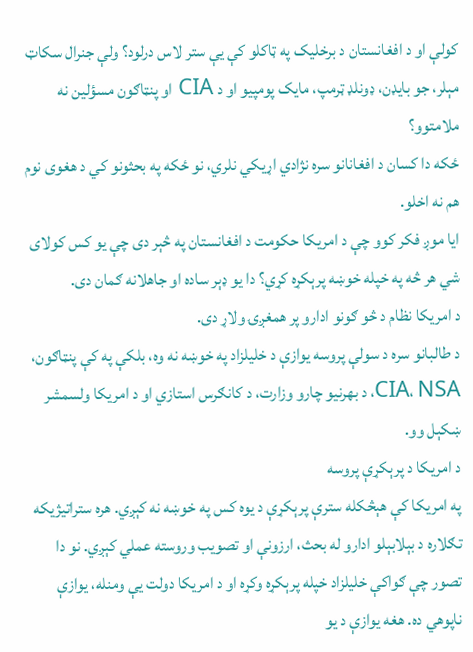کولې او د افغانستان د برخلیک په ټاکلو کې یې ستر لاس درلود؟ ولې جنرال سکاټ مېلر، جو بایډن، ډونلډ ټرمپ، مایک پومپیو او د CIA او پنټاګون مسؤلین نه ملامتوو؟
ځکه دا کسان د افغانانو سره نژادي اړیکي نلري، نو ځکه په بحثونو کي د هغوی نوم هم نه اخلو.
ایا موږ فکر کوو چې د امریکا حکومت د افغانستان په څېر دی چې یو کس کولای شي هر څه په خپله خوښه پرېکړه کړي؟ دا یو ډېر ساده او جاهلانه ګمان دی.
د امریکا نظام د څو ګونو ادارو پر همغږۍ ولاړ دی.
د طالبانو سره د سولې پروسه یوازې د خلیلزاد په خوښه نه وه، بلکې په کې پنټاګون، CIA، NSA، د بهرنیو چارو وزارت، د کانګرس استازي او د امریکا ولسمشر ښکېل وو.
د امریکا د پرېکړې پروسه
په امریکا کې هېڅکله سترې پرېکړې د یوه کس په خوښه نه کېږي. هره ستراتیژیکه تګلاره د بېلابېلو ادارو له بحث، ارزونې او تصویب وروسته عملي کېږي. نو دا تصور چې ګواکې خلیلزاد خپله پرېکړه وکړه او د امریکا دولت یې ومنله، یوازې ناپوهي ده. هغه یوازې د یو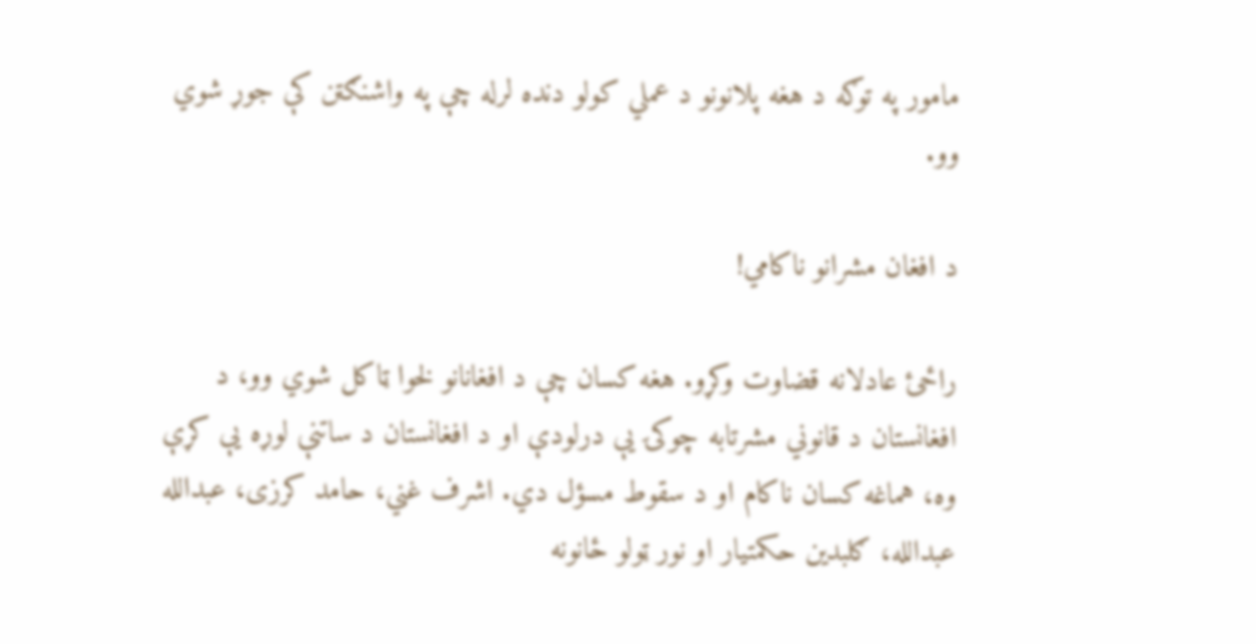مامور په توګه د هغه پلانونو د عملي کولو دنده لرله چې په واشنګټن کې جوړ شوي وو.

د افغان مشرانو ناکامي!

راځئ عادلانه قضاوت وکړو. هغه کسان چې د افغانانو لخوا ټاکل شوي وو، د افغانستان د قانوني مشرتابه چوکۍ یې درلودې او د افغانستان د ساتنې لوړه یې کړې وه، هماغه کسان ناکام او د سقوط مسؤل دي. اشرف غني، حامد کرزی، عبدالله عبدالله، ګلبدین حکمتیار او نور ټولو ځانونه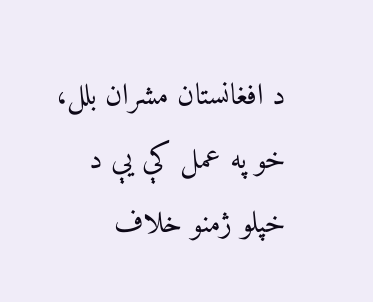د افغانستان مشران بلل، خو په عمل کې یې د خپلو ژمنو خلاف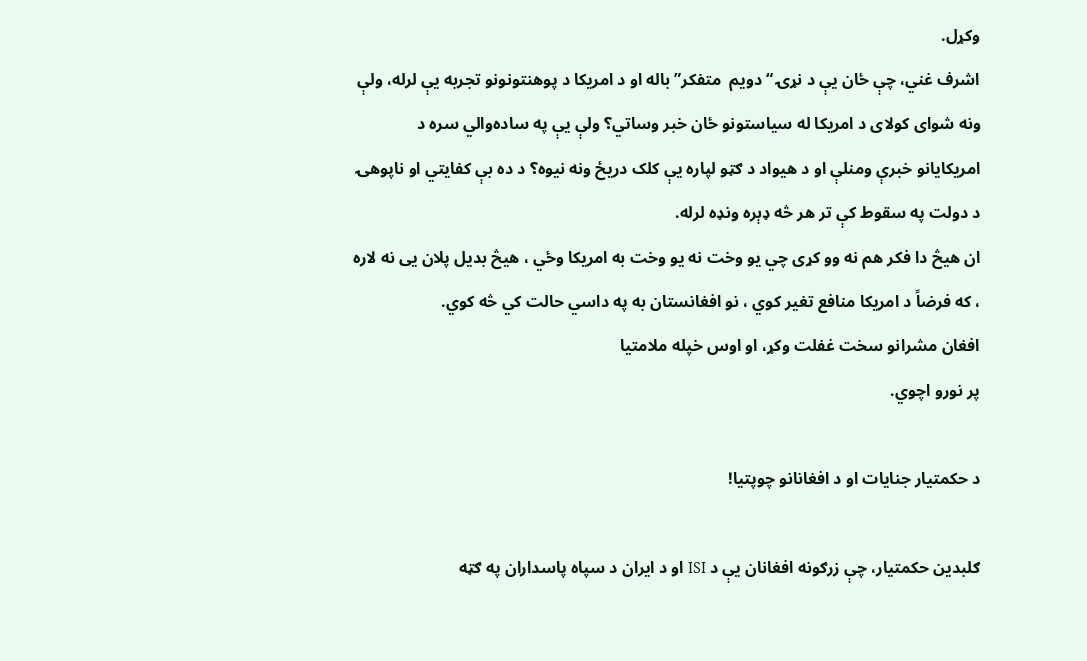وکړل.
اشرف غني، چې ځان یې د نړۍ “دویم  متفکر” باله او د امریکا د پوهنتونونو تجربه یې لرله، ولې ونه شوای کولای د امریکا له سیاستونو ځان خبر وساتي؟ ولې یې په ساده‌والي سره د امریکایانو خبرې ومنلې او د هیواد د ګټو لپاره یې کلک دریځ ونه نیوه؟ د ده بې کفایتي او ناپوهۍ د دولت په سقوط کې تر هر څه ډېره ونډه لرله.
ان هیڅ دا فکر هم نه وو کړی چي یو وخت نه یو وخت به امریکا وځي ، هیڅ بدیل پلان يی نه لاره ، که فرضاً د امریکا منافع تغیر کوي ، نو افغانستان به په داسي حالت کي څه کوي.
افغان مشرانو سخت غفلت وکړ، او اوس خپله ملامتیا
پر نورو اچوي.

د حکمتیار جنایات او د افغانانو چوپتیا!

ګلبدین حکمتیار، چې زرګونه افغانان یې د ISI او د ایران د سپاه پاسداران په ګټه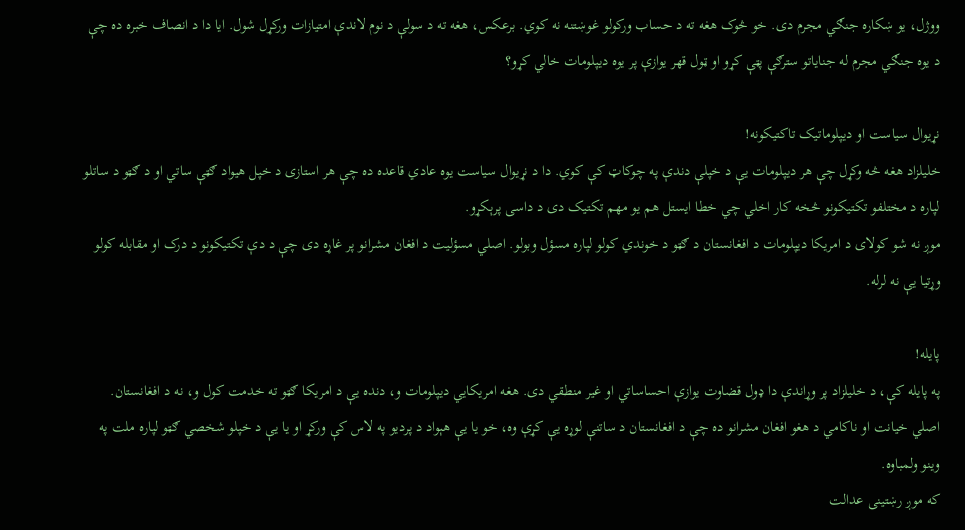ووژل، یو ښکاره جنګي مجرم دی. خو څوک هغه ته د حساب ورکولو غوښتنه نه کوي. برعکس، هغه ته د سولې د نوم لاندې امتیازات ورکړل شول. ایا دا د انصاف خبره ده چې د یوه جنګي مجرم له جنایاتو سترګې پټې کړو او ټول قهر یوازې پر یوه دیپلومات خالي کړو؟

نړیوال سیاست او دیپلوماتیک تاکتیکونه!
خلیلزاد هغه څه وکړل چې هر دیپلومات یې د خپلې دندې په چوکاټ کې کوي. دا د نړیوال سیاست یوه عادي قاعده ده چې هر استازی د خپل هیواد ګټې ساتي او د ګټو د ساتلو لپاره د مختلفو تکتیکونو څخه کار اخلي چي خطا ایستل هم یو مهم تکتیک دی د داسی پرېکړو.
موږ نه شو کولای د امریکا دیپلومات د افغانستان د ګټو د خوندي کولو لپاره مسؤل وبولو. اصلي مسؤلیت د افغان مشرانو پر غاړه دی چې د دې تکتیکونو د درک او مقابله کولو وړتیا یې نه لرله.

پایله!
په پایله کې، د خلیلزاد پر وړاندې دا ډول قضاوت یوازې احساساتي او غیر منطقي دی. هغه امریکایي دیپلومات و، دنده یې د امریکا ګټو ته خدمت کول و، نه د افغانستان.
اصلي خیانت او ناکامي د هغو افغان مشرانو ده چې د افغانستان د ساتنې لوړه یې کړې وه، خو یا یې هېواد د پردیو په لاس کې ورکړ او یا یې د خپلو شخصي ګټو لپاره ملت په وینو ولمباوه.
که موږ رښتینی عدالت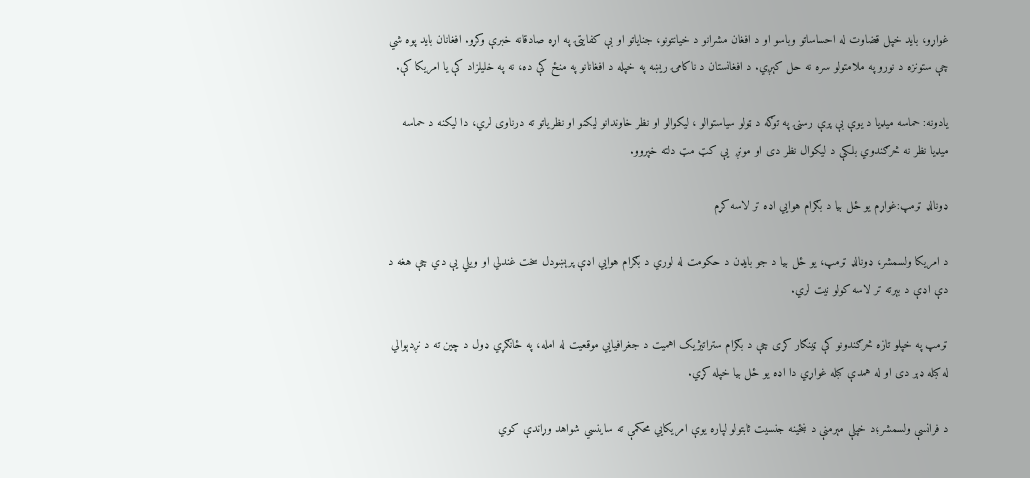غواړو، باید خپل قضاوت له احساساتو وباسو او د افغان مشرانو د خیانتونو، جنایاتو او بې کفایتۍ په اړه صادقانه خبرې وکړو. افغانان باید پوه شي چې ستونزه د نورو په ملامتولو سره نه حل کېږي. د افغانستان د ناکامۍ ریښه په خپله د افغانانو په منځ کې ده، نه په خلیلزاد کې یا امریکا کې.

یادونه: حماسه میډیا د یوې بې پرې رسنۍ په توګه د ټولو سیاستوالو ، لیکوالو او نظر خاوندانو لیکنو او نظریاتو ته درناوی لري، دا لیکنه د حماسه میډیا نظر نه څرګندوي بلکې د لیکوال نظر دی او مونږ  یې کټ مټ دلته خپروو.

ډونالډ ټرمپ:غواړم یو ځل بیا د بګرام هوايي اډه تر لاسه کړم

د امريکا ولسمشر، ډونالډ ټرمپ، يو ځل بيا د جو بايډن د حکومت له لوري د بګرام هوايي اډې پرېښودل سخت غندلي او ويلي يې دي چې هغه د دې اډې د بېرته تر لاسه کولو نيت لري.

ټرمپ په خپلو تازه څرګندونو کې ټينګار کړی چې د بګرام ستراتيژيک اهميت د جغرافيايي موقعيت له امله، په ځانګړي ډول د چين ته د نږدېوالي له کبله ډېر دی او له همدې کبله غواړي دا اډه يو ځل بيا خپله کړي.

د فرانسې ولسمشر؛د خپلې مېرمنې د ښځینه جنسیت ثابتولو لپاره یوې امریکايي محکمې ته ساینسي شواهد وړاندې کوي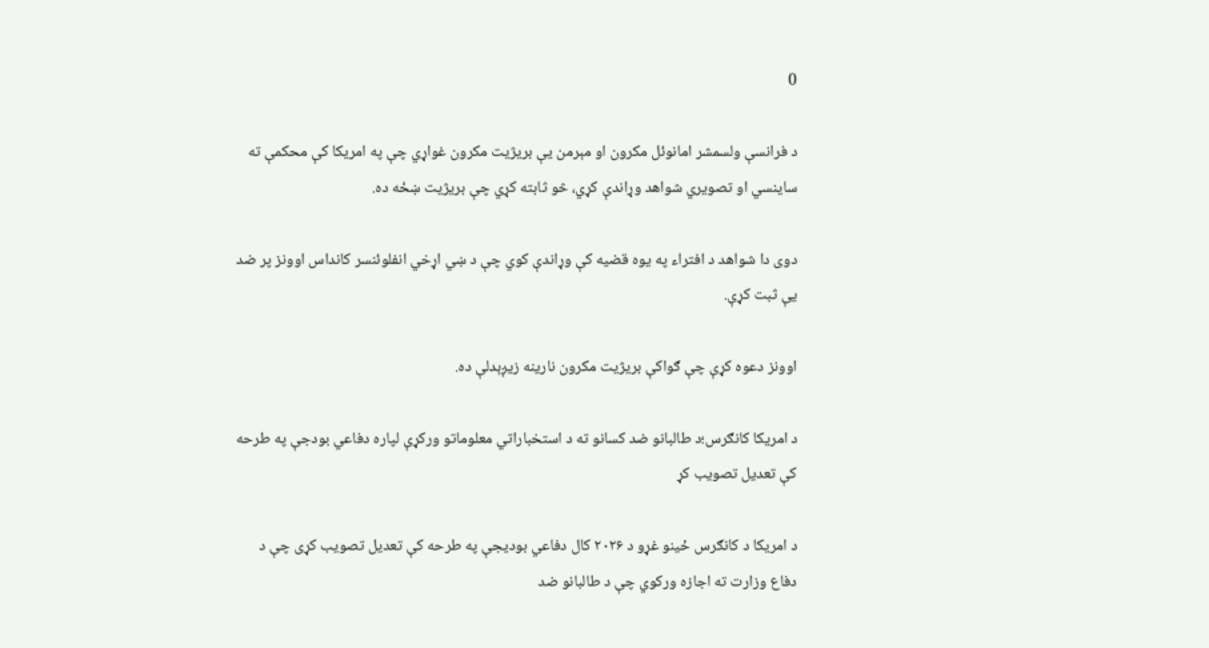0

د فرانسې ولسمشر امانوئل مکرون او مېرمن یې بریژیت مکرون غواړي چې په امریکا کې محکمې ته ساینسي او تصویري شواهد وړاندې کړي، څو ثابته کړي چې بریژیت ښځه ده.

دوی دا شواهد د افتراء په یوه قضیه کې وړاندې کوي چې د ښي اړخي انفلوئنسر کانداس اوونز پر ضد یې ثبت کړې.

اوونز دعوه کړې چې ګواکې بریژیت مکرون نارینه زیږېدلې ده.

د امریکا کانګرس؛د طالبانو ضد کسانو ته د استخباراتي معلوماتو ورکړې لپاره دفاعي بودجې په طرحه کې تعدیل تصویب کړ

د امریکا د کانګرس ځینو غړو د ۲۰۲۶ کال دفاعي بودیجې په طرحه کې تعدیل تصویب کړی چې د دفاع وزارت ته اجازه ورکوي چې د طالبانو ضد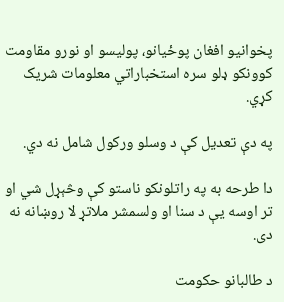پخوانیو افغان پوځیانو، پولیسو او نورو مقاومت کوونکو ډلو سره استخباراتي معلومات شریک کړي.

په دې تعدیل کې د وسلو ورکول شامل نه دي.

دا طرحه به په راتلونکو ناستو کې وڅېړل شي او تر اوسه یې د سنا او ولسمشر ملاتړ لا روښانه نه دی.

د طالبانو حکومت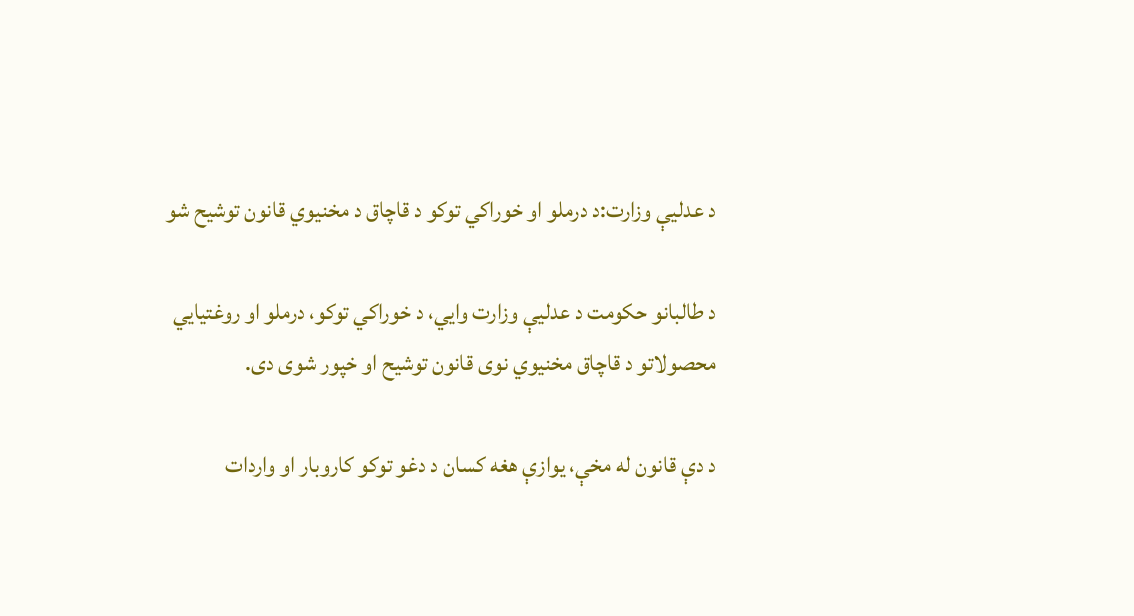د عدلیې وزارت:د درملو او خوراکي توکو د قاچاق د مخنیوي قانون توشیح شو

د طالبانو حکومت د عدلیې وزارت وايي، د خوراکي توکو، درملو او روغتیايي محصولاتو د قاچاق مخنیوي نوی قانون توشیح او خپور شوی دی.

د دې قانون له مخې، یوازې هغه کسان د دغو توکو کاروبار او واردات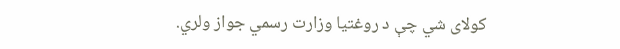کولای شي چې د روغتیا وزارت رسمي جواز ولري.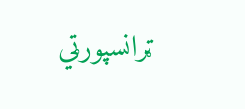ټرانسپورټي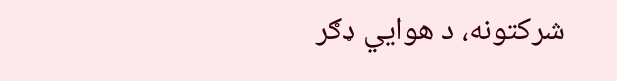شرکتونه، د هوايي ډګر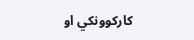کارکوونکي او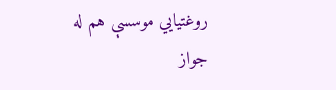روغتیايي موسسې هم له جواز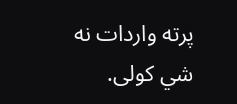پرته واردات نه شي کولی.